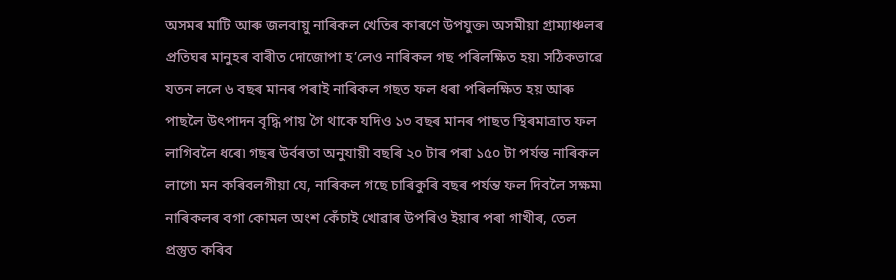অসমৰ মাটি আৰু জলবায়ু নাৰিকল খেতিৰ কাৰণে উপযুক্ত৷ অসমীয়া গ্ৰাম্যাঞ্চলৰ প্ৰতিঘৰ মানুহৰ বাৰীত দোজোপা হ’লেও নাৰিকল গছ পৰিলক্ষিত হয়৷ সঠিকভাৱে যতন ললে ৬ বছৰ মানৰ পৰাই নাৰিকল গছত ফল ধৰা পৰিলক্ষিত হয় আৰু পাছলৈ উৎপাদন বৃদ্ধি পায় গৈ থাকে যদিও ১৩ বছৰ মানৰ পাছত স্থিৰমাত্ৰাত ফল লাগিবলৈ ধৰে৷ গছৰ উৰ্বৰতা অনুযায়ী বছৰি ২০ টাৰ পৰা ১৫০ টা পৰ্যন্ত নাৰিকল লাগে৷ মন কৰিবলগীয়া যে, নাৰিকল গছে চাৰিকুৰি বছৰ পৰ্যন্ত ফল দিবলৈ সক্ষম৷ নাৰিকলৰ বগা কোমল অংশ কেঁচাই খোৱাৰ উপৰিও ইয়াৰ পৰা গাখীৰ, তেল প্ৰস্তুত কৰিব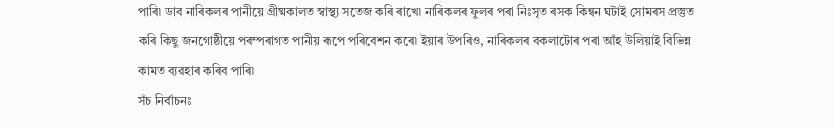পাৰি৷ ডাব নাৰিকলৰ পানীয়ে গ্ৰীষ্মকালত স্বাস্থ্য সতেজ কৰি ৰাখে৷ নাৰিকলৰ ফুলৰ পৰা নিঃসৃত ৰসক কিন্বন ঘটাই সোমৰস প্ৰস্তুত কৰি কিছু জনগোষ্ঠীয়ে পৰম্পৰাগত পানীয় ৰূপে পৰিবেশন কৰে৷ ইয়াৰ উপৰিও, নাৰিকলৰ বকলাটোৰ পৰা আঁহ উলিয়াই বিভিন্ন কামত ব্যৱহাৰ কৰিব পাৰি৷
সঁচ নিৰ্বাচনঃ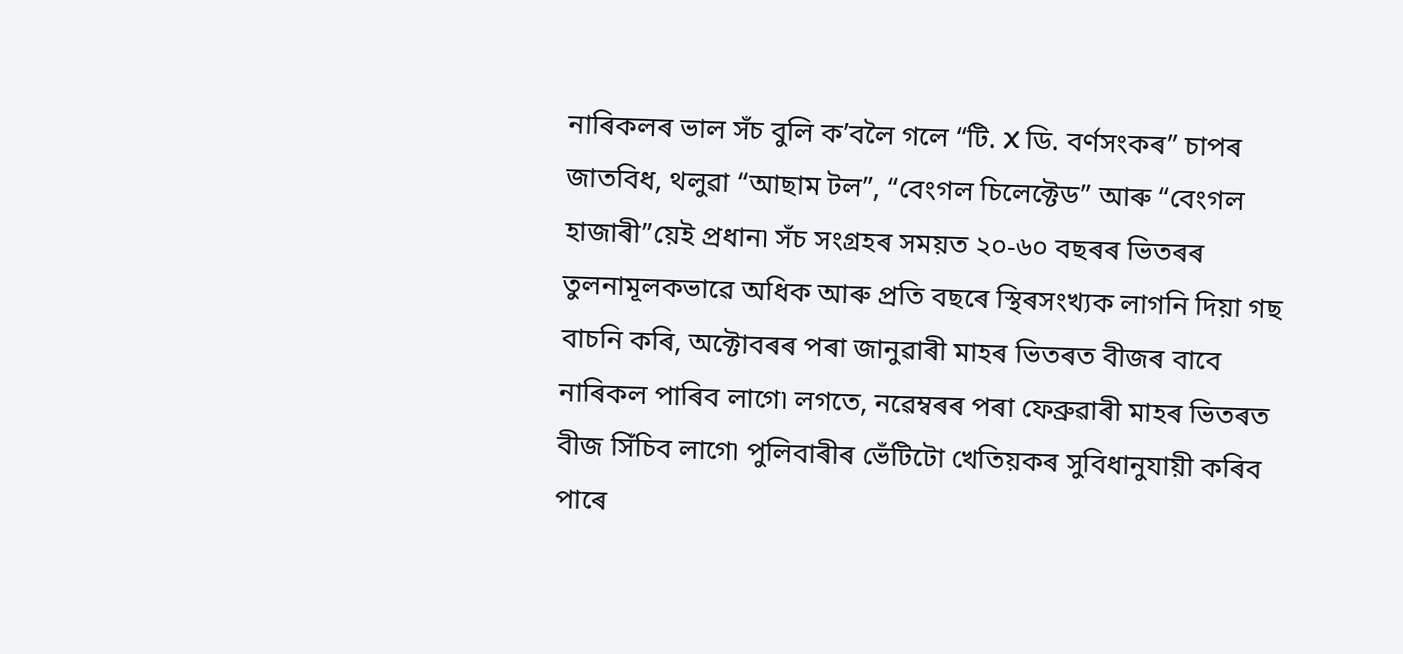নাৰিকলৰ ভাল সঁচ বুলি ক’বলৈ গলে “টি. X ডি. বৰ্ণসংকৰ” চাপৰ জাতবিধ, থলুৱা “আছাম টল”, “বেংগল চিলেক্টেড” আৰু “বেংগল হাজাৰী”য়েই প্ৰধান৷ সঁচ সংগ্ৰহৰ সময়ত ২০-৬০ বছৰৰ ভিতৰৰ তুলনামূলকভাৱে অধিক আৰু প্ৰতি বছৰে স্থিৰসংখ্যক লাগনি দিয়া গছ বাচনি কৰি, অক্টোবৰৰ পৰা জানুৱাৰী মাহৰ ভিতৰত বীজৰ বাবে নাৰিকল পাৰিব লাগে৷ লগতে, নৱেম্বৰৰ পৰা ফেব্ৰুৱাৰী মাহৰ ভিতৰত বীজ সিঁচিব লাগে৷ পুলিবাৰীৰ ভেঁটিটো খেতিয়কৰ সুবিধানুযায়ী কৰিব পাৰে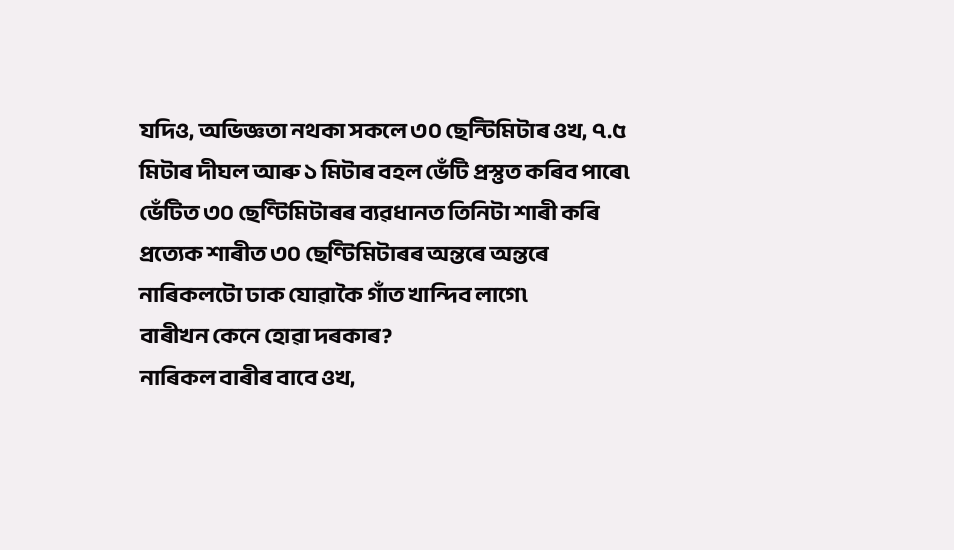যদিও, অভিজ্ঞতা নথকা সকলে ৩০ ছেন্টিমিটাৰ ওখ, ৭.৫ মিটাৰ দীঘল আৰু ১ মিটাৰ বহল ভেঁটি প্ৰস্তুত কৰিব পাৰে৷ ভেঁটিত ৩০ ছেণ্টিমিটাৰৰ ব্যৱধানত তিনিটা শাৰী কৰি প্ৰত্যেক শাৰীত ৩০ ছেণ্টিমিটাৰৰ অন্তৰে অন্তৰে নাৰিকলটো ঢাক যোৱাকৈ গাঁত খান্দিব লাগে৷
বাৰীখন কেনে হোৱা দৰকাৰ?
নাৰিকল বাৰীৰ বাবে ওখ,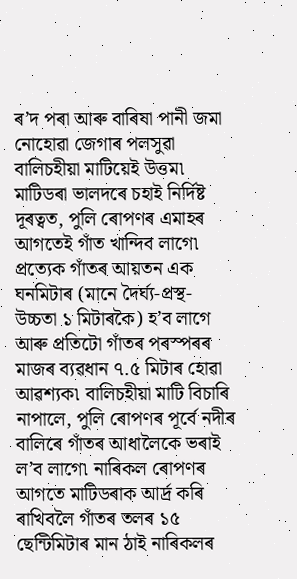ৰ’দ পৰা আৰু বাৰিষা পানী জমা নোহোৱা জেগাৰ পলসুৱা বালিচহীয়া মাটিয়েই উত্তম৷ মাটিডৰা ভালদৰে চহাই নিৰ্দিষ্ট দূৰত্বত, পুলি ৰোপণৰ এমাহৰ আগতেই গাঁত খান্দিব লাগে৷ প্ৰত্যেক গাঁতৰ আয়তন এক ঘনমিটাৰ (মানে দৈৰ্ঘ্য-প্ৰস্থ- উচ্চতা ১ মিটাৰকৈ) হ’ব লাগে আৰু প্ৰতিটো গাঁতৰ পৰস্পৰৰ মাজৰ ব্যৱধান ৭.৫ মিটাৰ হোৱা আৱশ্যক৷ বালিচহীয়া মাটি বিচাৰি নাপালে, পুলি ৰোপণৰ পূৰ্বে নদীৰ বালিৰে গাঁতৰ আধালৈকে ভৰাই ল’ব লাগে৷ নাৰিকল ৰোপণৰ আগতে মাটিডৰাক আৰ্দ্ৰ কৰি ৰাখিবলৈ গাঁতৰ তলৰ ১৫ ছেন্টিমিটাৰ মান ঠাই নাৰিকলৰ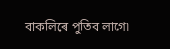বাকলিৰে পুতিব লাগে৷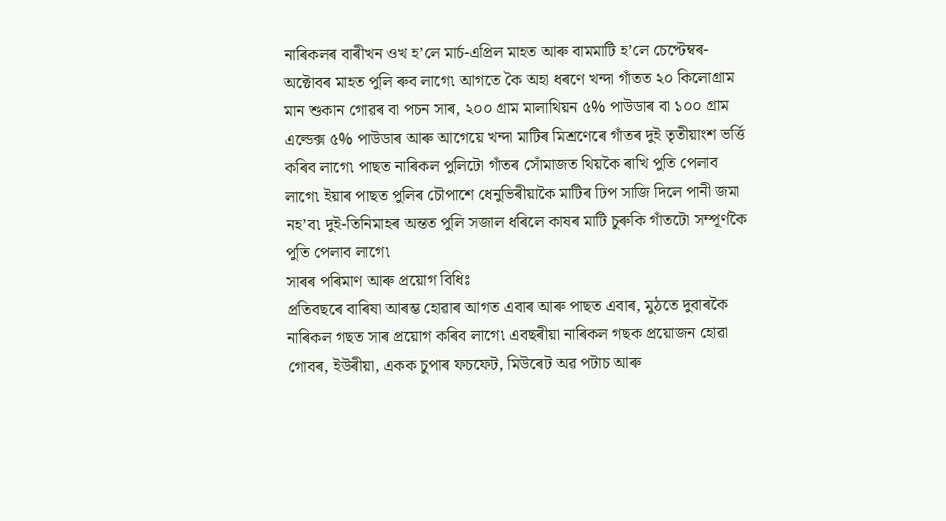নাৰিকলৰ বাৰীখন ওখ হ’লে মাৰ্চ-এপ্ৰিল মাহত আৰু বামমাটি হ’লে চেপ্টেম্বৰ- অক্টোবৰ মাহত পুলি ৰুব লাগে৷ আগতে কৈ অহা ধৰণে খন্দা গাঁতত ২০ কিলোগ্ৰাম মান শুকান গোৱৰ বা পচন সাৰ, ২০০ গ্ৰাম মালাথিয়ন ৫% পাউডাৰ বা ১০০ গ্ৰাম এল্ডেক্স ৫% পাউডাৰ আৰু আগেয়ে খন্দা মাটিৰ মিশ্ৰণেৰে গাঁতৰ দুই তৃতীয়াংশ ভৰ্ত্তি কৰিব লাগে৷ পাছত নাৰিকল পুলিটো গাঁতৰ সোঁমাজত থিয়কৈ ৰাখি পুতি পেলাব লাগে৷ ইয়াৰ পাছত পুলিৰ চৌপাশে ধেনুভিৰীয়াকৈ মাটিৰ ঢিপ সাজি দিলে পানী জমা নহ’ব৷ দুই-তিনিমাহৰ অন্তত পুলি সজাল ধৰিলে কাষৰ মাটি চুৰুকি গাঁতটো সম্পূৰ্ণকৈ পুতি পেলাব লাগে৷
সাৰৰ পৰিমাণ আৰু প্ৰয়োগ বিধিঃ
প্ৰতিবছৰে বাৰিষা আৰম্ভ হোৱাৰ আগত এবাৰ আৰু পাছত এবাৰ, মুঠতে দুবাৰকৈ নাৰিকল গছত সাৰ প্ৰয়োগ কৰিব লাগে৷ এবছৰীয়া নাৰিকল গছক প্ৰয়োজন হোৱা গোবৰ, ইউৰীয়া, একক চুপাৰ ফচফেট, মিউৰেট অৱ পটাচ আৰু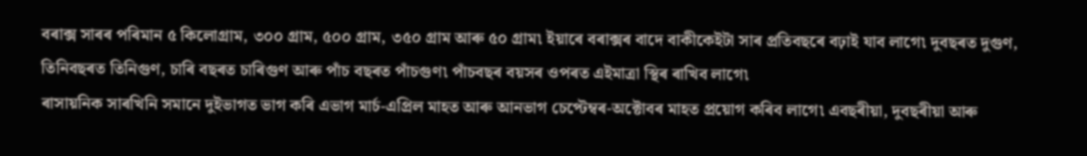বৰাক্স সাৰৰ পৰিমান ৫ কিলোগ্ৰাম, ৩০০ গ্ৰাম, ৫০০ গ্ৰাম, ৩৫০ গ্ৰাম আৰু ৫০ গ্ৰাম৷ ইয়াৰে বৰাক্সৰ বাদে বাকীকেইটা সাৰ প্ৰতিবছৰে বঢ়াই যাব লাগে৷ দুবছৰত দুগুণ, তিনিবছৰত তিনিগুণ, চাৰি বছৰত চাৰিগুণ আৰু পাঁচ বছৰত পাঁচগুণ৷ পাঁচবছৰ বয়সৰ ওপৰত এইমাত্ৰা স্থিৰ ৰাখিব লাগে৷
ৰাসায়নিক সাৰখিনি সমানে দুইভাগত ভাগ কৰি এভাগ মাৰ্চ-এপ্ৰিল মাহত আৰু আনভাগ চেপ্টেম্বৰ-অক্টোবৰ মাহত প্ৰয়োগ কৰিব লাগে৷ এবছৰীয়া, দুবছৰীয়া আৰু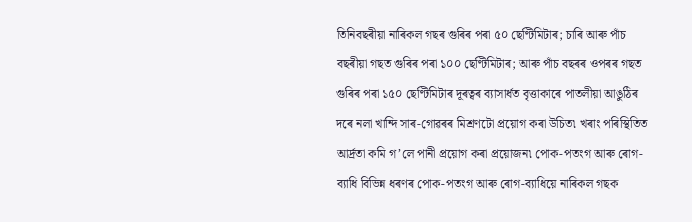তিনিবছৰীয়া নাৰিকল গছৰ গুৰিৰ পৰা ৫০ ছেণ্টিমিটাৰ; চাৰি আৰু পাঁচ বছৰীয়া গছত গুৰিৰ পৰা ১০০ ছেণ্টিমিটাৰ; আৰু পাঁচ বছৰৰ ওপৰৰ গছত গুৰিৰ পৰা ১৫০ ছেণ্টিমিটাৰ দূৰত্বৰ ব্যাসাৰ্ধত বৃত্তাকাৰে পাতলীয়া আঙুঠিৰ দৰে নলা খান্দি সাৰ-গোৱৰৰ মিশ্ৰণটো প্ৰয়োগ কৰা উচিত৷ খৰাং পৰিস্থিতিত আৰ্দ্ৰতা কমি গ’লে পানী প্ৰয়োগ কৰা প্ৰয়োজন৷ পোক-পতংগ আৰু ৰোগ-ব্যাধি বিভিন্ন ধৰণৰ পোক-পতংগ আৰু ৰোগ-ব্যাধিয়ে নাৰিকল গছক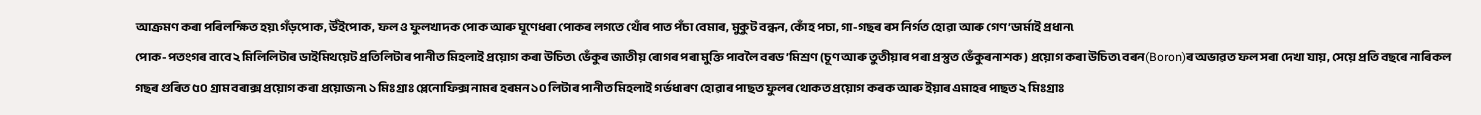আক্ৰমণ কৰা পৰিলক্ষিত হয়৷ গঁড়পোক, উঁইপোক, ফল ও ফুলখাদক পোক আৰু ঘূণেধৰা পোকৰ লগতে থোঁৰ পাত পঁচা বেমাৰ, মুকুট বন্ধন, কোঁহ পচা, গা-গছৰ ৰস নিৰ্গত হোৱা আৰু গেণ’ডাৰ্মাই প্ৰধান৷
পোক-পতংগৰ বাবে ২ মিলিলিটাৰ ডাইমিথয়েট প্ৰতিলিটাৰ পানীত মিহলাই প্ৰয়োগ কৰা উচিত৷ ভেঁকুৰ জাতীয় ৰোগৰ পৰা মুক্তি পাবলৈ বৰড’মিশ্ৰণ (চূণ আৰু তুতীয়াৰ পৰা প্ৰস্তুত ভেঁকুৰনাশক) প্ৰয়োগ কৰা উচিত৷ বৰন(Boron)ৰ অভাৱত ফল সৰা দেখা যায়, সেয়ে প্ৰতি বছৰে নাৰিকল গছৰ গুৰিত ৫০ গ্ৰাম বৰাক্স প্ৰয়োগ কৰা প্ৰয়োজন৷ ১ মিঃগ্ৰাঃ প্লেনোফিক্স নামৰ হৰমন ১০ লিটাৰ পানীত মিহলাই গৰ্ভধাৰণ হোৱাৰ পাছত ফুলৰ থোকত প্ৰয়োগ কৰক আৰু ইয়াৰ এমাহৰ পাছত ২ মিঃগ্ৰাঃ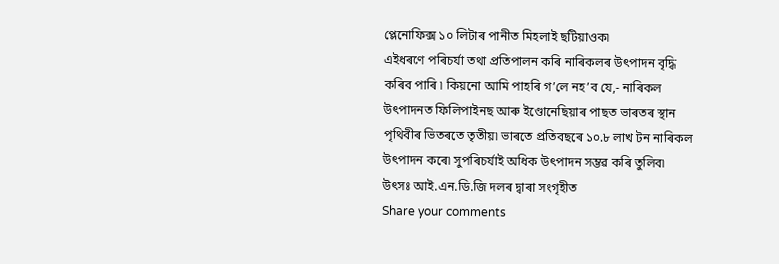প্লেনোফিক্স ১০ লিটাৰ পানীত মিহলাই ছটিয়াওক৷
এইধৰণে পৰিচৰ্যা তথা প্ৰতিপালন কৰি নাৰিকলৰ উৎপাদন বৃদ্ধি কৰিব পাৰি ৷ কিয়নো আমি পাহৰি গ’লে নহ’ব যে,- নাৰিকল উৎপাদনত ফিলিপাইনছ আৰু ইণ্ডোনেছিয়াৰ পাছত ভাৰতৰ স্থান পৃথিবীৰ ভিতৰতে তৃতীয়৷ ভাৰতে প্ৰতিবছৰে ১০.৮ লাখ টন নাৰিকল উৎপাদন কৰে৷ সুপৰিচৰ্যাই অধিক উৎপাদন সম্ভৱ কৰি তুলিব৷
উৎসঃ আই.এন.ডি.জি দলৰ দ্বাৰা সংগৃহীত
Share your comments